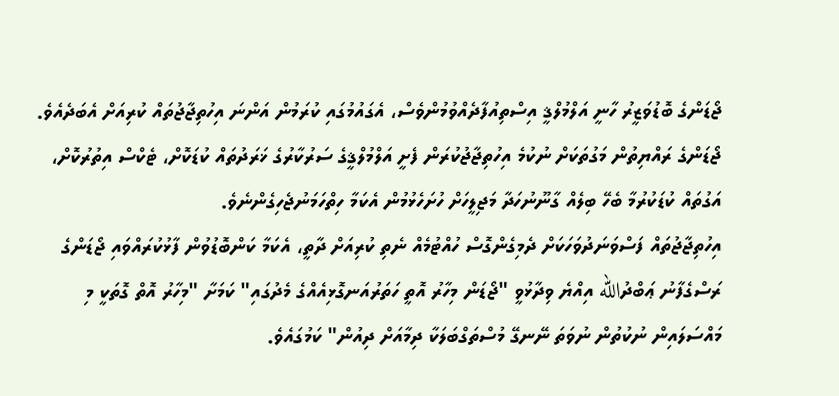ޖޯޑަންގެ ބޮޑުވަޒީރު ހާނީ އަލްމުލްޤީ އިސްތިއުފާދެއްވުމުންވެސް، އެގައުމުގައި ކުރަމުން އަންނަ އިހުތިޖާޖުތައް ކުރިއަށް އެބަދެއެވެ. ޖޯޑަންގެ ރައްޔިތުން މަގުތަކަށް ނުކުމެ އިހުތިޖާޖުކުރަން ފެށީ އަލްމުލްޤީގެ ސަރުކާރުގެ ޚަރަދުތައް ކުޑަކޮށް، ޓެކްސް އިތުރުކޮށް، އަގުތައް ކުޑަކުރުމާ ބެހޭ ބިލެއް ގާނޫނުހަދާ މަޖިލީހަށް ހުށަހެޅުމުން އެކަމާ ހިތްހަމަނުޖެހިގެންނެވެ.
އިހުތިޖާޖުތައް ފަސްވަނަދުވަހަކަށް ދެމިގެންގޮސް ހުއްޓުމެއް ނެތި ކުރިއަށް ދާތީ، އެކަމާ ކަންބޮޑުވުން ފާޅުކުރައްވައި ޖޯޑަންގެ ރަސްގެފާނު ޢަބްދުالله އިއްޔެ ވިދާޅުވީ "ޖޯޑަން މިހާރު އޮތީ ހަތަރުއަނގޮޅިއެއްގެ މެދުގައި" ކަމަށާ "މިހާރު އޮތް ގޮތަކީ މި މައްސަލައިން ނުކުތުން ނުވަތަ ނޭނގޭ މުސްތަގްބަލަކާ ދިމާއަށް ދިއުން" ކަމުގައެވެ.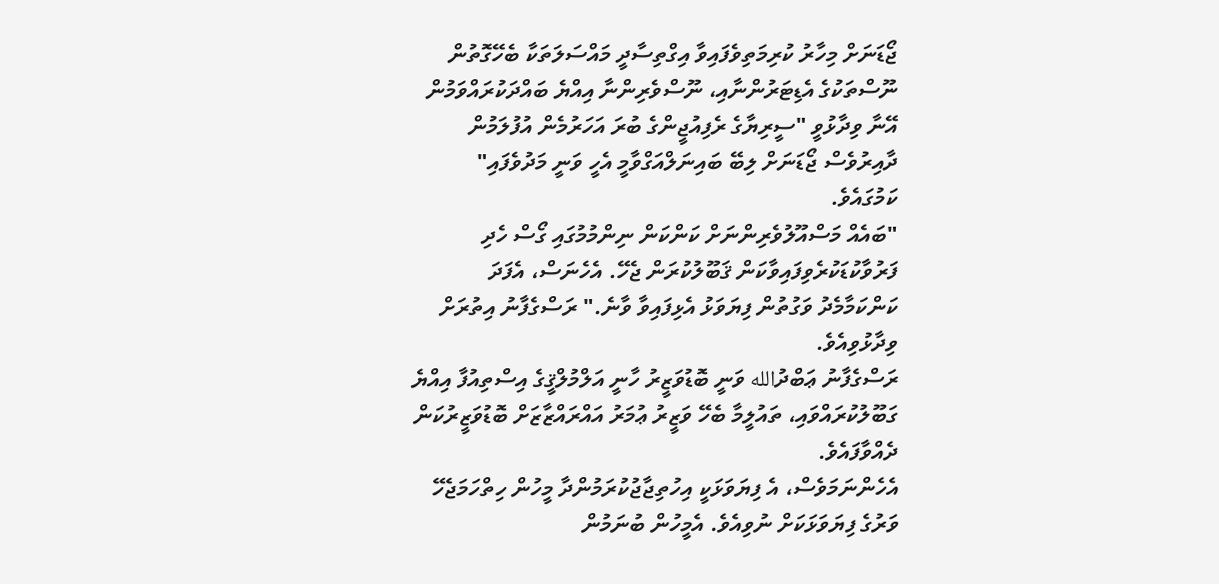ޖޯޑަނަށް މިހާރު ކުރިމަތިވެފައިވާ އިގްތިސާދީ މައްސަލަތަކާ ބެހޭގޮތުން ނޫސްތަކުގެ އެޑިޓަރުންނާއި، ނޫސްވެރިންނާ އިއްޔެ ބައްދަކުރައްވަމުން އޭނާ ވިދާޅުވީ "ސީރިޔާގެ ރެފިއުޖީންގެ ބުރަ އަހަރުމެން އުފުލަމުން ދާއިރުވެސް ޖޯޑަނަށް ލިބޭ ބައިނަލްއަގްވާމީ އެހީ ވަނީ މަދުވެފައި" ކަމުގައެވެ.
"ބައެއް މަސްއޫލުވެރިންނަށް ކަންކަން ނިންމުމުގައި ގޯސް ހެދި ފަރުވާކުޑަކުރެވިފައިވާކަން ޤަބޫލުކުރަން ޖެހޭ. އެހެނަސް، އެފަދަ ކަންކަމާމެދު ވަގުތުން ފިޔަވަޅު އެޅިފައިވާ ވާނެ." ރަސްގެފާނު އިތުރަށް ވިދާޅުވިއެވެ.
ރަސްގެފާނު ޢަބްދުالله ވަނީ ބޮޑުވަޒީރު ހާނީ އަލްމުލްޤީގެ އިސްތިއުފާ އިއްޔެ ގަބޫލުކުރައްވައި، ތައުލީމާ ބެހޭ ވަޒީރު ޢުމަރު އައްރައްޒާޒަށް ބޮޑުވަޒީރުކަން ދެއްވާފައެވެ.
އެހެންނަމަވެސް، އެ ފިޔަވަޅަކީ އިހުތިޖާޖުކުރަމުންދާ މީހުން ހިތްހަމަޖެހޭ ވަރުގެ ފިޔަވަޅަކަށް ނުވިއެވެ. އެމީހުން ބުނަމުން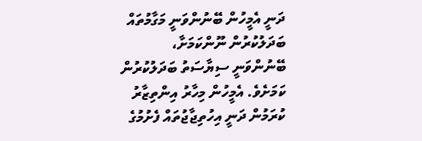ދަނީ އެމީހުން ބޭނުންވަނީ މަގާމުތައް ބަދަލުކުރުން ނޫންކަމަށާ، ބޭނުންވަނީ ސިޔާސަތު ބަދަލުކުރުން ކަމަށެވެ. އެމީހުން މިހާރު އިންތިޒާރު ކުރަމުން ދަނީ އިހުތިޖާޖުތައް ފެށުމުގެ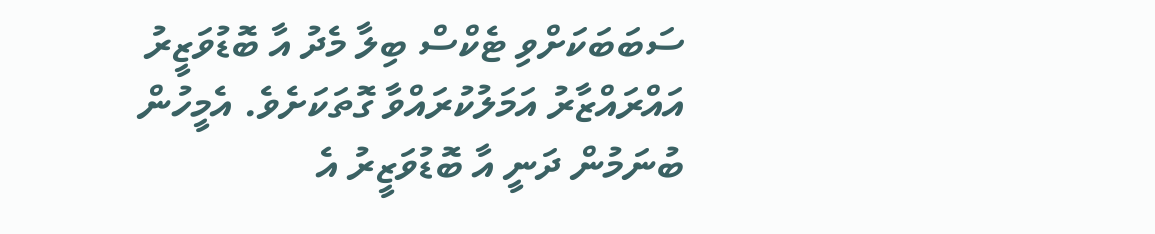ސަބަބަކަށްވި ޓެކްސް ބިލާ މެދު އާ ބޮޑުވަޒީރު އައްރައްޒާރު އަމަލުކުރައްވާ ގޮތަކަށެވެ. އެމީހުން ބުނަމުން ދަނީ އާ ބޮޑުވަޒީރު އެ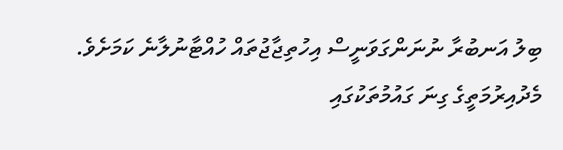ބިލު އަނބުރާ ނުނަންގަވަނީސް އިހުތިޖާޖުތައް ހުއްޓާނުލާނެ ކަމަށެވެ.
މެދުއިރުމަތީގެ ގިނަ ގައުމުތަކުގައި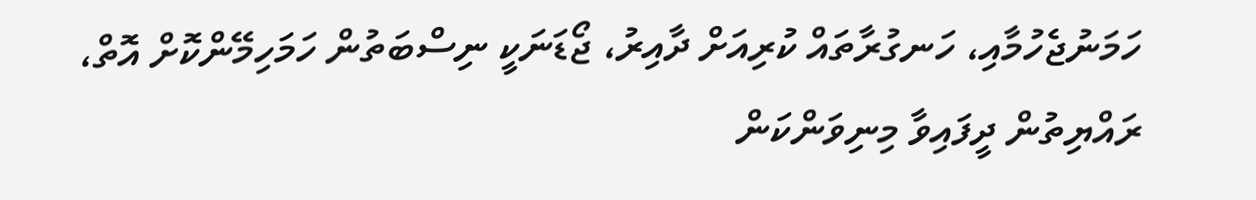ހަމަނުޖެހުމާއި، ހަނގުރާތައް ކުރިއަށް ދާއިރު، ޖޯޑަނަކީ ނިސްބަތުން ހަމަހިމޭންކޮށް އޮތް، ރައްޔިތުން ދީފައިވާ މިނިވަންކަން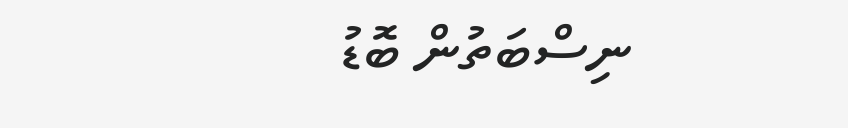ނިސްބަތުން ބޮޑު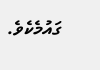ގައުމެކެވެ.